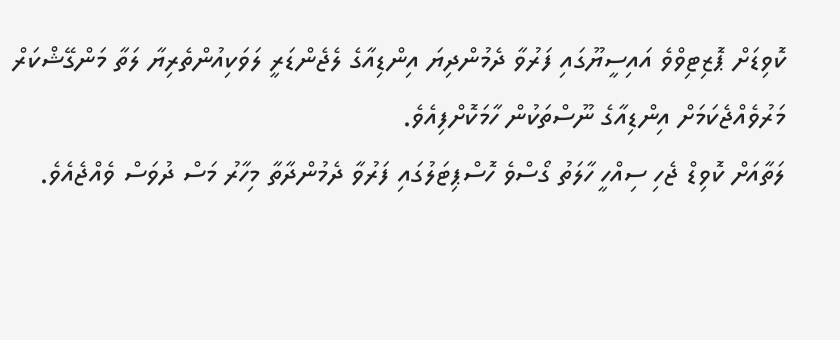ކޮވިޑަށް ޕޮޒިޓިވްވެ އައިސީޔޫގައި ފަރުވާ ދެމުންދިޔަ އިންޑިއާގެ ލެޖެންޑަރީ ލަވަކިއުންތެރިޔާ ލަތާ މަންގޭޝްކަރް މަރުވެއްޖެކަމަށް އިންޑިއާގެ ނޫސްތަކުން ހާމަކޮށްފިއެވެ.
ލަތާއަށް ކޮވިޑް ޖެހި ސިއްހީ ހާލަތު ގޯސްވެ ހޮސްޕިޓަލުގައި ފަރުވާ ދެމުންދާތާ މިހާރު މަސް ދުވަސް ވެއްޖެއެވެ.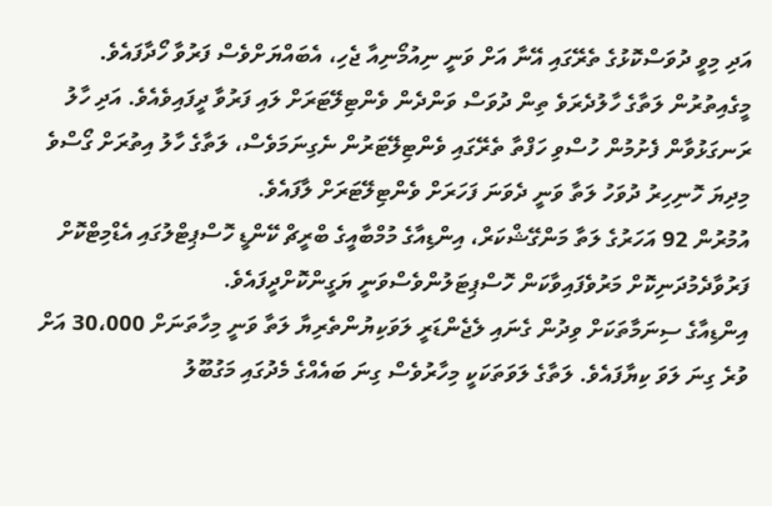އަދި މިވީ ދުވަސްކޮޅުގެ ތެރޭގައި އޭނާ އަށް ވަނީ ނިއުމޯނިއާ ޖެހި، އެބައްޔަށްވެސް ފަރުވާ ހޯދާފައެވެ.
މީގެއިތުރުން ލަތާގެ ހާލުދެރަވެ ތިން ދުވަސް ވަންދެން ވެންޓިލޭޓަރަށް ލައި ފަރުވާ ދީފައިވެއެވެ. އަދި ހާލު ރަނގަޅުވާން ފެށުމުން ހުސްވި ހަފްތާ ތެރޭގައި ވެންޓިލޭޓަރުން ނެގިނަމަވެސް، ލަތާގެ ހާލު އިތުރަށް ގޯސްވެ މިދިޔަ ހޮނިހިރު ދުވަހު ލަތާ ވަނީ ދެވަނަ ފަހަރަށް ވެންޓިލޭޓަރަށް ލާފައެވެ.
އުމުރުން 92 އަހަރުގެ ލަތާ މަންގޭޝްކަރް، އިންޑިއާގެ މުމްބާއީގެ ބްރީޗް ކޭންޑީ ހޮސްޕިޓްލުގައި އެޑްމިޓްކޮށް ފަރުވާދެމުދަނިކޮށް މަރުވެފައިވާކަން ހޮސްޕިޓަލުންވެސްވަނީ ޔަގީންކޮށްދީފައެވެ.
އިންޑިއާގެ ސިނަމާތަކަށް ވިދުން ގެނައި ލެޖެންޑަރީ ލަވަކިޔުންތެރިޔާ ލަތާ ވަނީ މިހާތަނަށް 30،000 އަށް ވުރެ ގިނަ ލަވަ ކިޔާފައެވެ. ލަތާގެ ލަވަތަކަކީ މިހާރުވެސް ގިނަ ބައެއްގެ މެދުގައި މަގުބޫލު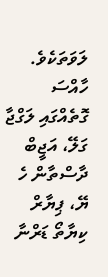ލަވަތަކެވެ. ހާއްސަ ގޮތެއްގައި ލަގްޖާ ގަލޭ، އަޖީބް ދާސްތާން ހެ ޔޭ، ޕިޔާރް ކިޔާތޯ ޑަރްނާ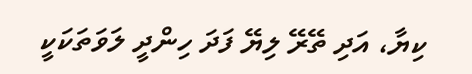ކިޔާ، އަދި ތޭރޭ ލިޔޭ ފަދަ ހިންދީ ލަވަތަކަކީ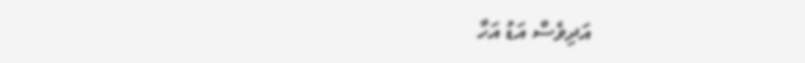އަދިވެސް އަޑު އަހާ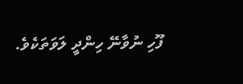ފޫހި ނުވާނޭ ހިންދީ ލަވަތަކެވެ.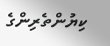ކިޔުންތެރިންގެ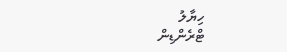ހިޔާލު
ޓްރެންޑިން